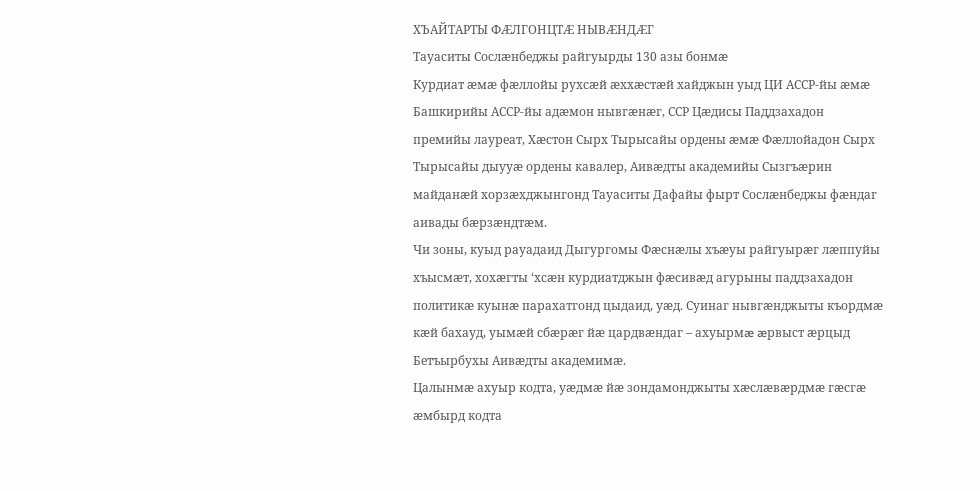ХЪАЙТАРТЫ ФÆЛГОНЦТÆ НЫВÆНДÆГ
Тауаситы Сослæнбеджы райгуырды 130 азы бонмæ
Курдиат æмæ фæллойы рухсæй æххæстæй хайджын уыд ЦИ АССР-йы æмæ Башкирийы АССР-йы адæмон нывгæнæг, ССР Цæдисы Паддзахадон премийы лауреат, Хæстон Сырх Тырысайы ордены æмæ Фæллойадон Сырх Тырысайы дыууæ ордены кавалер, Аивæдты академийы Сызгъæрин майданæй хорзæхджынгонд Тауаситы Дафайы фырт Сослæнбеджы фæндаг аивады бæрзæндтæм.
Чи зоны, куыд рауадаид Дыгургомы Фæснæлы хъæуы райгуырæг лæппуйы хъысмæт, хохæгты ‘хсæн курдиатджын фæсивæд агурыны паддзахадон политикæ куынæ парахатгонд цыдаид, уæд. Суинаг нывгæнджыты къордмæ кæй бахауд, уымæй сбæрæг йæ цардвæндаг – ахуырмæ æрвыст æрцыд Бетъырбухы Аивæдты академимæ.
Цалынмæ ахуыр кодта, уæдмæ йæ зондамонджыты хæслæвæрдмæ гæсгæ æмбырд кодта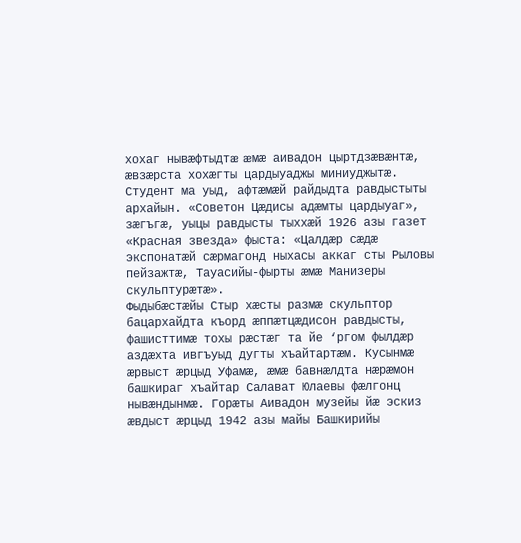хохаг нывæфтыдтæ æмæ аивадон цыртдзæвæнтæ, æвзæрста хохæгты цардыуаджы миниуджытæ.
Студент ма уыд, афтæмæй райдыдта равдыстыты архайын. «Советон Цæдисы адæмты цардыуаг», зæгъгæ, уыцы равдысты тыххæй 1926 азы газет «Красная звезда» фыста: «Цалдæр сæдæ экспонатæй сæрмагонд ныхасы аккаг сты Рыловы пейзажтæ, Тауасийы-фырты æмæ Манизеры скульптурæтæ».
Фыдыбæстæйы Стыр хæсты размæ скульптор бацархайдта къорд æппæтцæдисон равдысты, фашисттимæ тохы рæстæг та йе ‘ргом фылдæр аздæхта ивгъуыд дугты хъайтартæм. Кусынмæ æрвыст æрцыд Уфамæ, æмæ бавнæлдта нæрæмон башкираг хъайтар Салават Юлаевы фæлгонц нывæндынмæ. Горæты Аивадон музейы йæ эскиз æвдыст æрцыд 1942 азы майы Башкирийы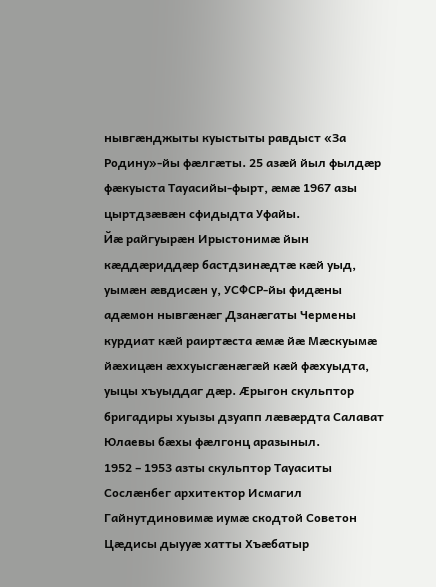нывгæнджыты куыстыты равдыст «За Родину»-йы фæлгæты. 25 азæй йыл фылдæр фæкуыста Тауасийы-фырт, æмæ 1967 азы цыртдзæвæн сфидыдта Уфайы.
Йæ райгуырæн Ирыстонимæ йын кæддæриддæр бастдзинæдтæ кæй уыд, уымæн æвдисæн у, УСФСР-йы фидæны адæмон нывгæнæг Дзанæгаты Чермены курдиат кæй раиртæста æмæ йæ Мæскуымæ йæхицæн æххуысгæнæгæй кæй фæхуыдта, уыцы хъуыддаг дæр. Æрыгон скульптор бригадиры хуызы дзуапп лæвæрдта Салават Юлаевы бæхы фæлгонц аразыныл.
1952 – 1953 азты скульптор Тауаситы Сослæнбег архитектор Исмагил Гайнутдиновимæ иумæ скодтой Советон Цæдисы дыууæ хатты Хъæбатыр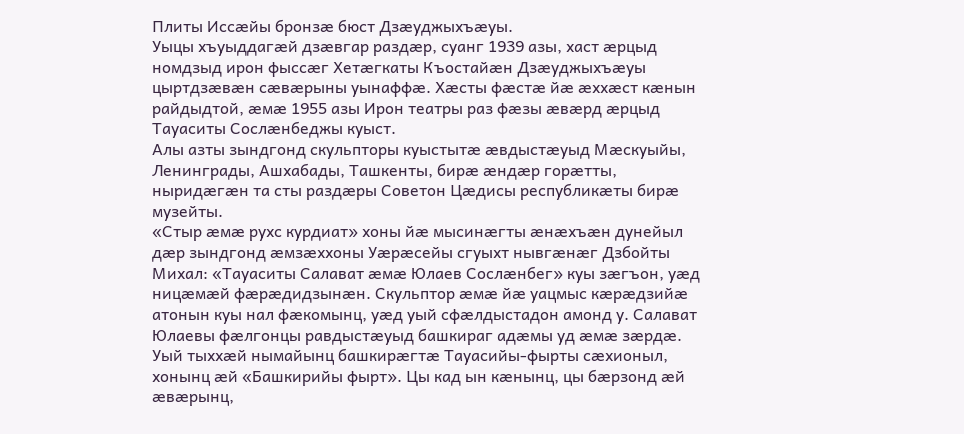Плиты Иссæйы бронзæ бюст Дзæуджыхъæуы.
Уыцы хъуыддагæй дзæвгар раздæр, суанг 1939 азы, хаст æрцыд номдзыд ирон фыссæг Хетæгкаты Къостайæн Дзæуджыхъæуы цыртдзæвæн сæвæрыны уынаффæ. Хæсты фæстæ йæ æххæст кæнын райдыдтой, æмæ 1955 азы Ирон театры раз фæзы æвæрд æрцыд Тауаситы Сослæнбеджы куыст.
Алы азты зындгонд скульпторы куыстытæ æвдыстæуыд Мæскуыйы, Ленинграды, Ашхабады, Ташкенты, бирæ æндæр горæтты, ныридæгæн та сты раздæры Советон Цæдисы республикæты бирæ музейты.
«Стыр æмæ рухс курдиат» хоны йæ мысинæгты æнæхъæн дунейыл дæр зындгонд æмзæххоны Уæрæсейы сгуыхт нывгæнæг Дзбойты Михал: «Тауаситы Салават æмæ Юлаев Сослæнбег» куы зæгъон, уæд ницæмæй фæрæдидзынæн. Скульптор æмæ йæ уацмыс кæрæдзийæ атонын куы нал фæкомынц, уæд уый сфæлдыстадон амонд у. Салават Юлаевы фæлгонцы равдыстæуыд башкираг адæмы уд æмæ зæрдæ. Уый тыххæй нымайынц башкирæгтæ Тауасийы-фырты сæхионыл, хонынц æй «Башкирийы фырт». Цы кад ын кæнынц, цы бæрзонд æй æвæрынц,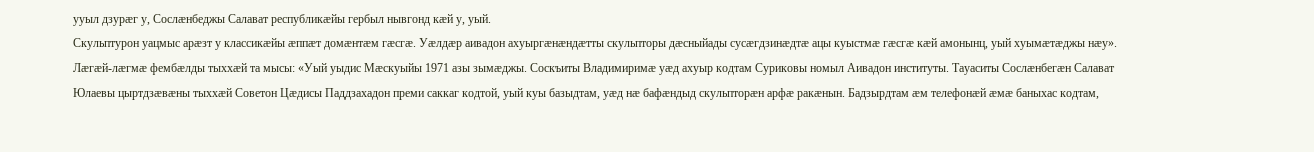ууыл дзурæг у, Сослæнбеджы Салават республикæйы гербыл нывгонд кæй у, уый.
Скульптурон уацмыс арæзт у классикæйы æппæт домæнтæм гæсгæ. Уæлдæр аивадон ахуыргæнæндæтты скульпторы дæсныйады сусæгдзинæдтæ ацы куыстмæ гæсгæ кæй амонынц, уый хуымæтæджы нæу».
Лæгæй-лæгмæ фембæлды тыххæй та мысы: «Уый уыдис Мæскуыйы 1971 азы зымæджы. Соскъиты Владимиримæ уæд ахуыр кодтам Суриковы номыл Аивадон институты. Тауаситы Сослæнбегæн Салават Юлаевы цыртдзæвæны тыххæй Советон Цæдисы Паддзахадон преми саккаг кодтой, уый куы базыдтам, уæд нæ бафæндыд скульпторæн арфæ ракæнын. Бадзырдтам æм телефонæй æмæ баныхас кодтам,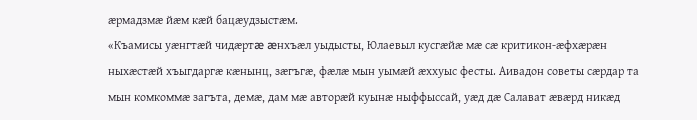æрмадзмæ йæм кæй бацæудзыстæм.
«Къамисы уæнгтæй чидæртæ æнхъæл уыдысты, Юлаевыл кусгæйæ мæ сæ критикон-æфхæрæн ныхæстæй хъыгдаргæ кæнынц, зæгъгæ, фæлæ мын уымæй æххуыс фесты. Аивадон советы сæрдар та мын комкоммæ загъта, демæ, дам мæ авторæй куынæ ныффыссай, уæд дæ Салават æвæрд никæд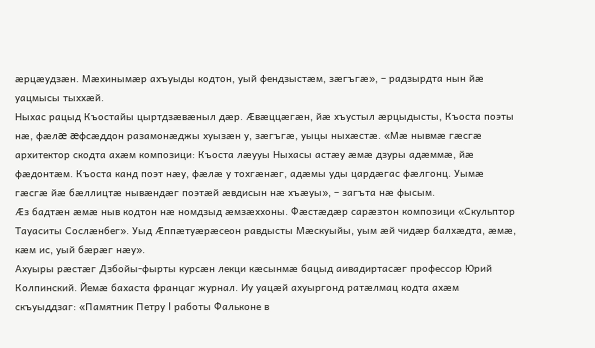æрцæудзæн. Мæхинымæр ахъуыды кодтон, уый фендзыстæм, зæгъгæ», – радзырдта нын йæ уацмысы тыххæй.
Ныхас рацыд Къостайы цыртдзæвæныл дæр. Æвæццæгæн, йæ хъустыл æрцыдысты, Къоста поэты нæ, фæлæ æфсæддон разамонæджы хуызæн у, зæгъгæ, уыцы ныхæстæ. «Мæ нывмæ гæсгæ архитектор скодта ахæм композици: Къоста лæууы Ныхасы астæу æмæ дзуры адæммæ, йæ фæдонтæм. Къоста канд поэт нæу, фæлæ у тохгæнæг, адæмы уды цардæгас фæлгонц. Уымæ гæсгæ йæ бæллицтæ нывæндæг поэтæй æвдисын нæ хъæуы», – загъта нæ фысым.
Æз бадтæн æмæ ныв кодтон нæ номдзыд æмзæххоны. Фæстæдæр сарæзтон композици «Скульптор Тауаситы Сослæнбег». Уыд Æппæтуæрæсеон равдысты Мæскуыйы, уым æй чидæр балхæдта, æмæ, кæм ис, уый бæрæг нæу».
Ахуыры рæстæг Дзбойы-фырты курсæн лекци кæсынмæ бацыд аивадиртасæг профессор Юрий Колпинский. Йемæ бахаста францаг журнал. Иу уацæй ахуыргонд ратæлмац кодта ахæм скъуыддзаг: «Памятник Петру I работы Фальконе в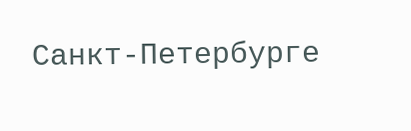Санкт-Петербурге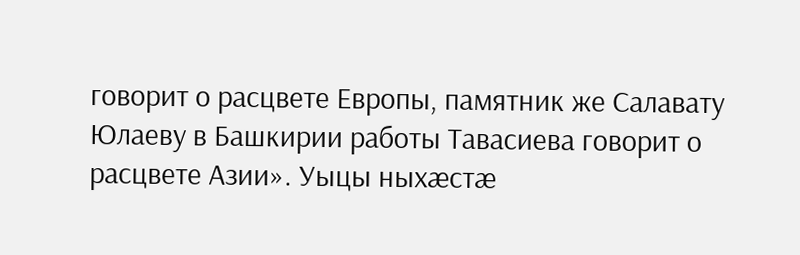говорит о расцвете Европы, памятник же Салавату Юлаеву в Башкирии работы Тавасиева говорит о расцвете Азии». Уыцы ныхæстæ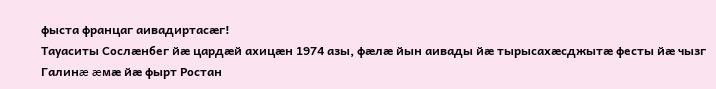фыста францаг аивадиртасæг!
Тауаситы Сослæнбег йæ цардæй ахицæн 1974 азы, фæлæ йын аивады йæ тырысахæсджытæ фесты йæ чызг Галинæ æмæ йæ фырт Ростан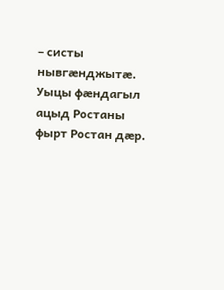– систы нывгæнджытæ. Уыцы фæндагыл ацыд Ростаны фырт Ростан дæр.